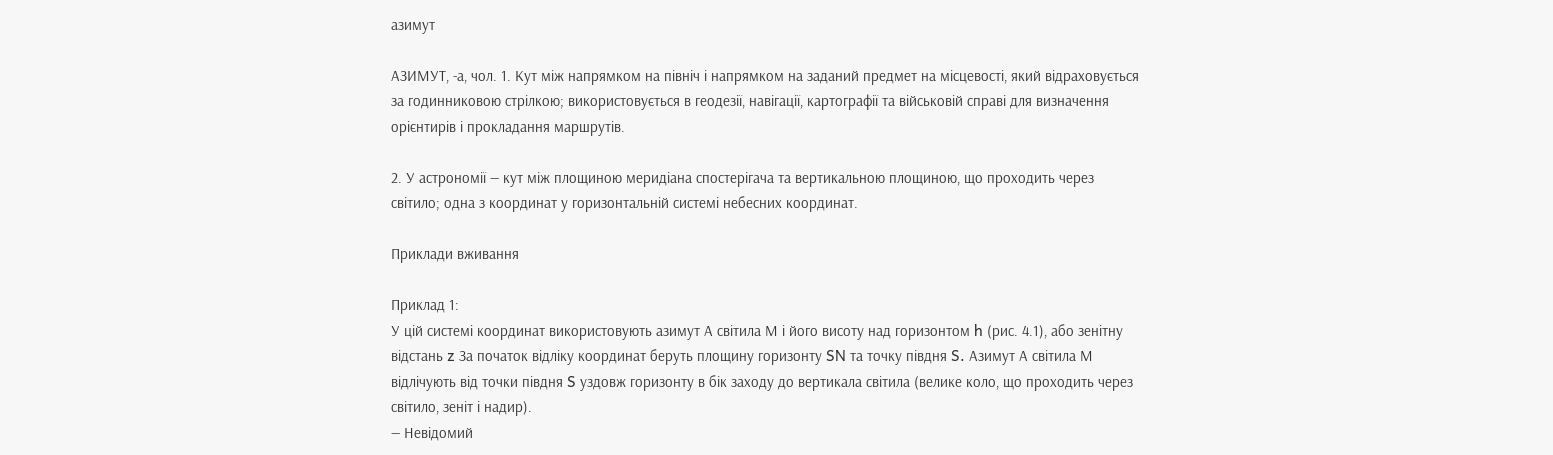азимут

АЗИМУТ, -а, чол. 1. Кут між напрямком на північ і напрямком на заданий предмет на місцевості, який відраховується за годинниковою стрілкою; використовується в геодезії, навігації, картографії та військовій справі для визначення орієнтирів і прокладання маршрутів.

2. У астрономії — кут між площиною меридіана спостерігача та вертикальною площиною, що проходить через світило; одна з координат у горизонтальній системі небесних координат.

Приклади вживання

Приклад 1:
У цій системі координат використовують азимут А світила М і його висоту над горизонтом h (рис. 4.1), або зенітну відстань z За початок відліку координат беруть площину горизонту SN та точку півдня S. Азимут А світила М відлічують від точки півдня S уздовж горизонту в бік заходу до вертикала світила (велике коло, що проходить через світило, зеніт і надир).
— Невідомий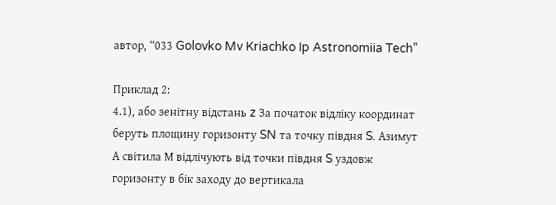автор, “033 Golovko Mv Kriachko Ip Astronomiia Tech”

Приклад 2:
4.1), або зенітну відстань z За початок відліку координат беруть площину горизонту SN та точку півдня S. Азимут А світила М відлічують від точки півдня S уздовж горизонту в бік заходу до вертикала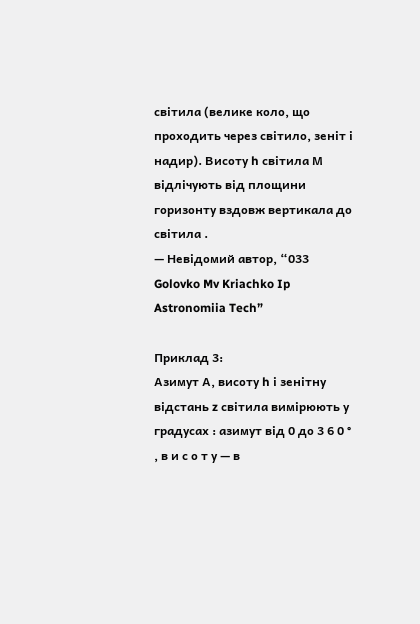світила (велике коло, що проходить через світило, зеніт і надир). Висоту h світила М відлічують від площини горизонту вздовж вертикала до світила .
— Невідомий автор, “033 Golovko Mv Kriachko Ip Astronomiia Tech”

Приклад 3:
Азимут А, висоту h і зенітну відстань z світила вимірюють у градусах : азимут від 0 до 3 6 0 ° , в и с о т у — в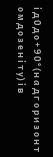і д 0 д о + 9 0 ° (н а д г о р и з о н т о м д о з е н і т у) і в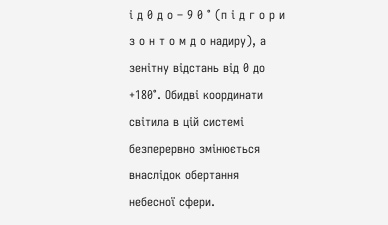і д 0 д о – 9 0 ° (п і д г о р и з о н т о м д о надиру), а зенітну відстань від 0 до +180°. Обидві координати світила в цій системі безперервно змінюється внаслідок обертання небесної сфери.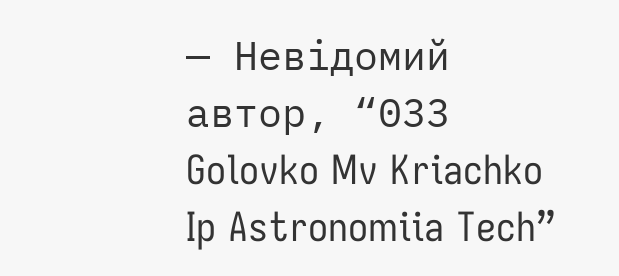— Невідомий автор, “033 Golovko Mv Kriachko Ip Astronomiia Tech”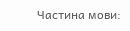Частина мови: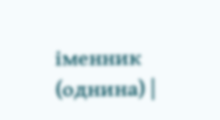іменник (однина) |